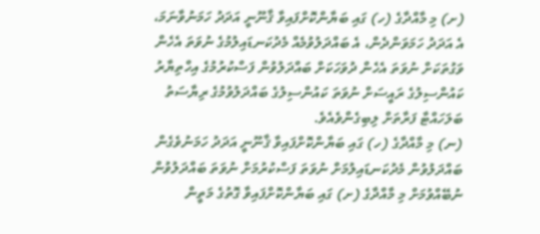(ށ) މި މާއްދާގެ (ހ) ގައި ބަޔާންކޮށްފައިވާ ޤާނޫނީ އަދަދު ހަމަނުވާނަމަ، އެ އަދަދު ހަމަވަންދެން، އެ ބައްދަލުވުމެއް މެދުކަނޑައިލުމުގެ ނުވަތަ އެހެން ވަގުތަކަށް ނުވަތަ އެހެން ދުވަހަކަށް ބައްދަލުވުން ފަސްކުރުމުގެ އިހްތިޔާރު ކައުންސިލުގެ ރައީސަށް ނުވަތަ ކައުންސިލުގެ ބައްދަލުވުމުގެ ރިޔާސަތު ބަލަހައްޓާ ފަރާތަށް ލިބިގެންވެއެވެ.
(ނ) މި މާއްދާގެ (ހ) ގައި ބަޔާންކޮށްފައިވާ ޤާނޫނީ އަދަދު ހަމަނުވެގެން ބައްދަލުވުން މެދުކަނޑައިލުމަށް ނުވަތަ ފަސްކުރުމަށް ނުވަތަ ބައްދަލުވުން ނުބޭއްވުމަށް މި މާއްދާގެ (ށ) ގައި ބަޔާންކޮށްފައިވާ ގޮތުގެ މަތީން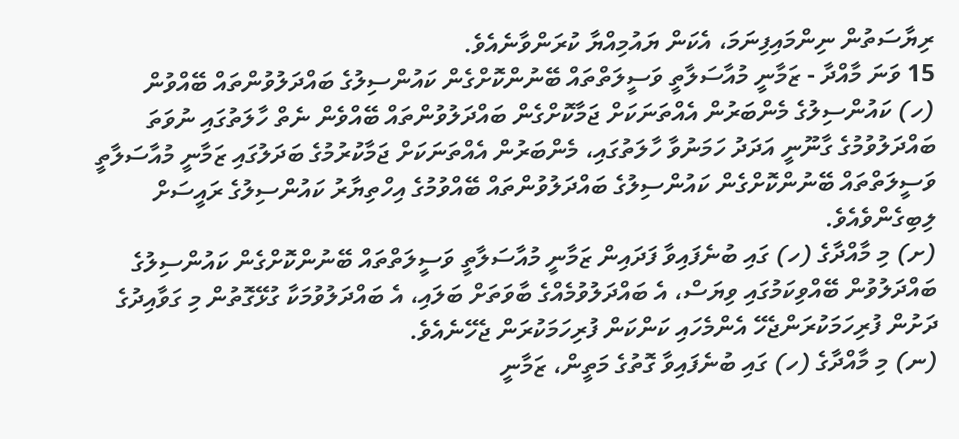ރިޔާސަތުން ނިންމައިފިނަމަ، އެކަން ޔައުމިއްޔާ ކުރަންވާނެއެވެ.
15 ވަނަ މާއްދާ - ޒަމާނީ މުއާސަލާތީ ވަސީލަތްތައް ބޭނުންކޮށްގެން ކައުންސިލުގެ ބައްދަލުވުންތައް ބޭއްވުން
(ހ) ކައުންސިލުގެ މެންބަރުން އެއްތަނަކަށް ޖަމާކޮށްގެން ބައްދަލުވުންތައް ބޭއްވެން ނެތް ހާލަތުގައި ނުވަތަ ބައްދަލުވުމުގެ ގާނޫނީ އަދަދު ހަމަނުވާ ހާލަތުގައި، މެންބަރުން އެއްތަނަކަށް ޖަމާކުރުމުގެ ބަދަލުގައި ޒަމާނީ މުއާސަލާތީ ވަސީލަތްތައް ބޭނުންކޮށްގެން ކައުންސިލުގެ ބައްދަލުވުންތައް ބޭއްވުމުގެ އިހްތިޔާރު ކައުންސިލުގެ ރައީސަށް ލިބިގެންވެއެވެ.
(ށ) މި މާއްދާގެ (ހ) ގައި ބުނެފައިވާ ފަދައިން ޒަމާނީ މުއާސަލާތީ ވަސީލަތްތައް ބޭނުންކޮށްގެން ކައުންސިލުގެ ބައްދަލުވުން ބޭއްވިކަމުގައި ވިޔަސް، އެ ބައްދަލުވުމެއްގެ ބާވަތަށް ބަލައި، އެ ބައްދަލުވުމަކާ ގުޅޭގޮތުން މި ގަވާއިދުގެ ދަށުން ފުރިހަމަކުރަންޖެހޭ އެންމެހައި ކަންކަން ފުރިހަމަކުރަން ޖެހޭނެއެވެ.
(ނ) މި މާއްދާގެ (ހ) ގައި ބުނެފައިވާ ގޮތުގެ މަތީން، ޒަމާނީ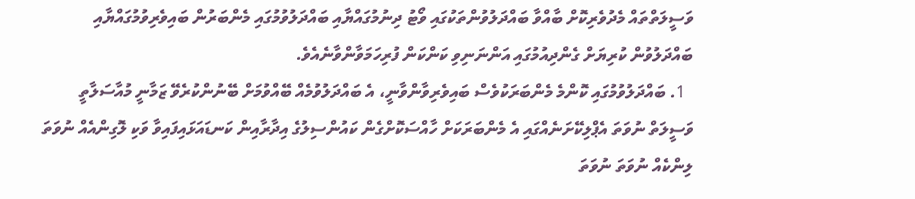ވަސީލަތްތައް މެދުވެރިކޮށް ބާއްވާ ބައްދަލުވުންތަކުގައި ވޯޓު ދިނުމުގައްޔާއި ބައްދަލުވުމުގައި މެންބަރުން ބައިވެރިވުމުގައްޔާއި ބައްދަލުވުން ކުރިޔަށް ގެންދިއުމުގައި އަންނަނިވި ކަންކަން ފުރިހަމަވާންވާނެއެވެ.
  1. ބައްދަލުވުމުގައި ކޮންމެ މެންބަރަކުވެސް ބައިވެރިވާންވާނީ، އެ ބައްދަލުވުމެއް ބޭއްވުމަށް ބޭނުންކުރެވޭ ޒަމާނީ މުއާސަލާތީ ވަސީލަތް ނުވަތަ އެޕްލިކޭށަނެއްގައި އެ މެންބަރަކަށް ހާއްސަކޮށްގެން ކައުންސިލުގެ އިދާރާއިން ކަނޑައަޅައިފައިވާ ވަކި ލޮގިންއެއް ނުވަތަ ލިންކެއް ނުވަތަ ނުވަތަ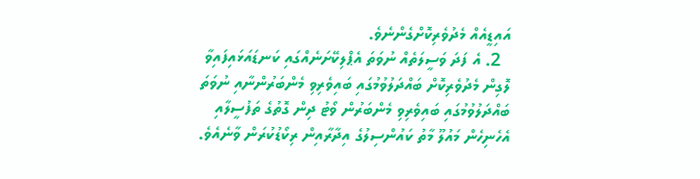އައިޑީއެއް މެދުވެރިކޮށްގެންނެވެ.
  2. އެ ފަދަ ވަސީލަތެއް ނުވަތަ އެޕްލިކޭށަނެއްގައި ކަނޑައަޅައިފައިވާ ލޮގިން މެދުވެރިކޮށް ބައްދަލުވުމުގައި ބައިވެރިވި މެންބަރުންނާއި ނުވަތަ ބައްދަލުވުމުގައި ބައިވެރިވި މެންބަރުން ވޯޓު ދިން ގޮތުގެ ތަފުސީލާއި އެހެނިހެން މައުލޫ މާތު ކައުންސިލުގެ އިދާރާއިން ރިކޯޑުކުރަން ވާނެއެވެ.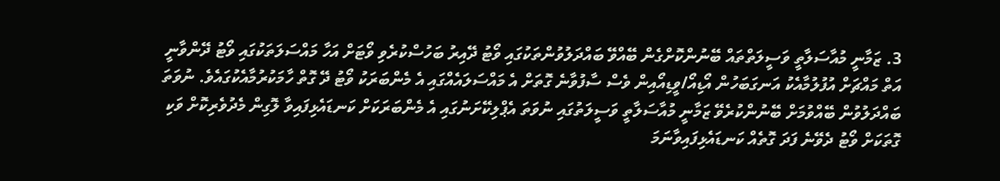3. ޒަމާނީ މުއާސަލާތީ ވަސީލަތްތައް ބޭނުންކޮށްގެން ބޭއްވޭ ބައްދަލުވުންތަކުގައި ވޯޓު ދޭއިރު ބަހުސްކުރެވި ވޯޓަށް އަހާ މައްސަލަތަކުގައި ވޯޓު ދޭންވާނީ އަތް މައްޗަށް އުފުލުމާއެކު އަނގަބަހުން އޯޑިއޯ/ވީޑިއޯއިން ވެސް ސާފުވާނެ ގޮތަށް އެ މައްސަލައެއްގައި އެ މެންބަރަކު ވޯޓު ދޭ ގޮތް ހާމަކުރުމާއެކުގައެވެ. ނުވަތަ ބައްދަލުވުން ބޭއްވުމަށް ބޭނުންކުރެވޭ ޒަމާނީ މުއާސަލާތީ ވަސީލަތުގައި ނުވަތަ އެޕްލިކޭށަނުގައި އެ މެންބަރަކަށް ކަނޑައެޅިފައިވާ ލޮގިން މެދުވެރިކޮށް ވަކި ގޮތަކަށް ވޯޓު ދެވޭނެ ފަދަ ގޮތެއް ކަނޑައެޅިފައިވާނަމަ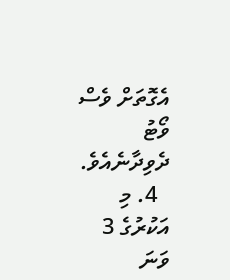އެގޮތަށް ވެސް ވޯޓު ދެވިދާނެއެވެ.
  4. މި އަކުރުގެ 3 ވަނަ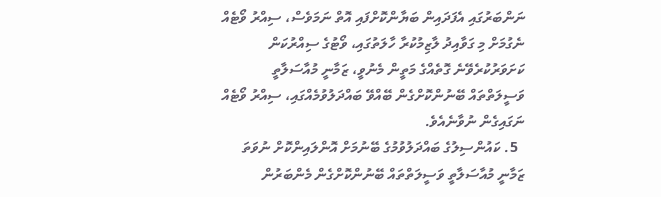ނަންބަރުގައި އެފަދައިން ބަޔާންކޮށްފައި އޮތް ނަމަވެސް، ސިއްރު ވޯޓެއް ނެގުމަށް މި ގަވާއިދު ލާޒިމުކުރާ ހާލަތުގައި، ވޯޓުގެ ސިއްރުކަން ކަށަވަރުކުރެވޭނެ ގޮތެއްގެ މަތީން މެނުވީ، ޒަމާނީ މުއާސަލާތީ ވަސީލަތްތައް ބޭނުންކޮށްގެން ބޭއްވޭ ބައްދަލުވުމެއްގައި، ސިއްރު ވޯޓެއް ނަގައިގެން ނުވާނެއެވެ.
  5. ކައުންސިލުގެ ބައްދަލުވުމުގެ ބޭނުމަށް އޮންލައިންކޮށް ނުވަތަ ޒަމާނީ މުއާސަލާތީ ވަސީލަތްތައް ބޭނުންކޮށްގެން މެންބަރުން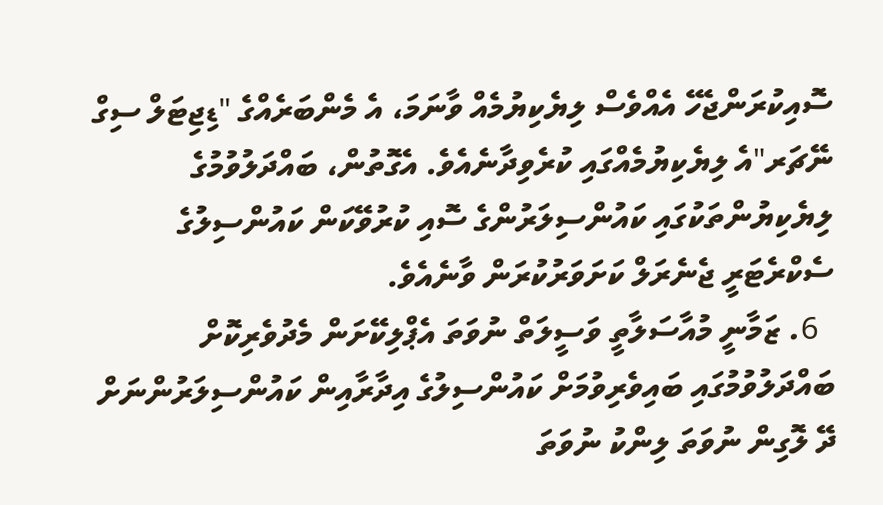ސޮއިކުރަންޖެހޭ އެއްވެސް ލިޔެކިޔުމެއް ވާނަމަ، އެ މެންބަރެއްގެ "ޑިޖިޓަލް ސިގް ނޭޗަރ"އެ ލިޔެކިޔުމެއްގައި ކުރެވިދާނެއެވެ. އެގޮތުން، ބައްދަލުވުމުގެ ލިޔެކިޔުންތަކުގައި ކައުންސިލަރުންގެ ސޮއި ކުރުވޭކަން ކައުންސިލުގެ ސެކްރެޓަރީ ޖެނެރަލް ކަށަވަރުކުރަން ވާނެއެވެ.
  6. ޒަމާނީ މުއާސަލާތީ ވަސީލަތް ނުވަތަ އެޕްލިކޭށަން މެދުވެރިކޮށް ބައްދަލުވުމުގައި ބައިވެރިވުމަށް ކައުންސިލުގެ އިދާރާއިން ކައުންސިލަރުންނަށް ދޭ ލޮގިން ނުވަތަ ލިންކު ނުވަތަ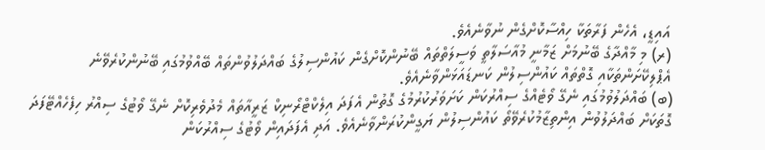އައިޑީ، އެހެން ފަރާތަކާ ހިއްސާކޮށްގެން ނުވާނެއެވެ.
(ރ) މި މާއްދާގެ ބޭނުމަށް ޒަމާނީ މުއާސަލާތީ ވަސީލަތްތައް ބޭނުންކޮށްގެން ކައުންސިލުގެ ބައްދަލުވުންތައް ބޭއްވުމުގައި ބޭނުންކުރެވޭނެ އެޕްލިކޭށަންތަކާއި ގޮތްތައް ކައުންސިލުން ކަނޑައަޅަންވާނެއެވެ.
(ބ) ބައްދަލުވުމުގައި ނެގޭ ވޯޓެއްގެ ސިއްރުކަން ކަށަވަރުކުރުމުގެ ގޮތުން އެފަދަ އިލެކްޓްރޯނިކް ޒަރީއާތައް މެދުވެރިކޮށް ނެގޭ ވޯޓުގެ ސިއްރު ހިފެހެއްޓޭފަދަ ގޮތަކަށް ބައްދަލުވުން އިންތިޒާމުކުރެވޭތޯ ކައުންސިލުން ޔަގީންކުރަންވާނެއެވެ. އަދި އެފަދައިން ވޯޓުގެ ސިއްރުކަން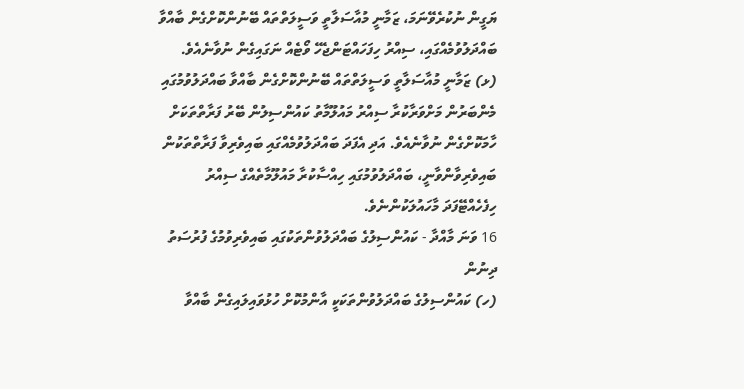ޔަގީން ނުކުރެވޭނަމަ، ޒަމާނީ މުއާސަލާތީ ވަސީލަތްތައް ބޭނުންކޮށްގެން ބާއްވާ ބައްދަލުވުމެއްގައި، ސިއްރު ހިފަހައްޓަންޖެހޭ ވޯޓެއް ނަގައިގެން ނުވާނެއެވެ.
(ޅ) ޒަމާނީ މުއާސަލާތީ ވަސީލަތްތައް ބޭނުންކޮށްގެން ބާއްވާ ބައްދަލުވުމުގައި މެންބަރުން މަށްވަރާކުރާ ސިއްރު މައުލޫމާތު ކައުންސިލުން ބޭރު ފަރާތްތަކަށް ހާމަކޮށްގެން ނުވާނެއެވެ. އަދި އެފަދަ ބައްދަލުވުމެއްގައި ބައިވެރިވާ ފަރާތްތަކުން ބައިވެރިވާންވާނީ، ބައްދަލުވުމުގައި ހިއްސާކުރާ މައުލޫމާތެއްގެ ސިއްރު ހިފެހެއްޓޭފަދަ މާހައުލަކުންނެވެ.
16 ވަނަ މާއްދާ - ކައުންސިލުގެ ބައްދަލުވުންތަކުގައި ބައިވެރިވުމުގެ ފުރުސަތު ދިނުން
(ހ) ކައުންސިލުގެ ބައްދަލުވުންތަކަކީ އާންމުކޮށް ހުޅުވައިލައިގެން ބާއްވާ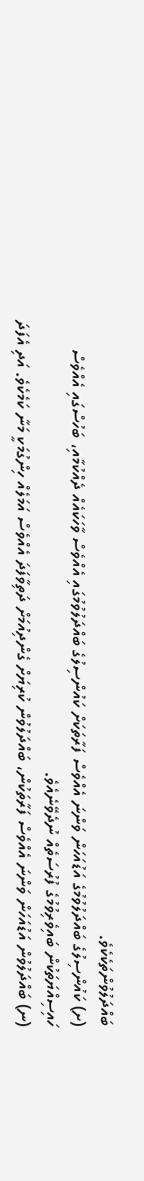ބައްދަލުވުންތަކެކެވެ.
(ށ) ކައުންސިލުގެ ބައްދަލުވުމުގެ އަޑުއަހަން ވަންނަ އެއްވެސް ފަރާތަކަށް ކައުންސިލުގެ ބައްދަލުވުމުގައި އެއްވެސް ވާހަކައެއް ދެއްކުމާއި، ބަހުސްގައި އެއްވެސް ހައިސިއްޔަތަކުން ބައިވެރިވުމުގެ ފުރުސަތެއް ނުދެވޭނެއެވެ.
(ނ) ބައްދަލުވުން އަޑުއަހަން ވަންނަ އެއްވެސް ފަރާތަކުން، ބައްދަލުވުން ކުރިޔަށް ގެންދިއުމަށް ދަތިވާފަދަ އެއްވެސް އަމަލެއް ހިންގުމަކީ މަނާ ކަމެކެވެ. އަދި އެފަދަ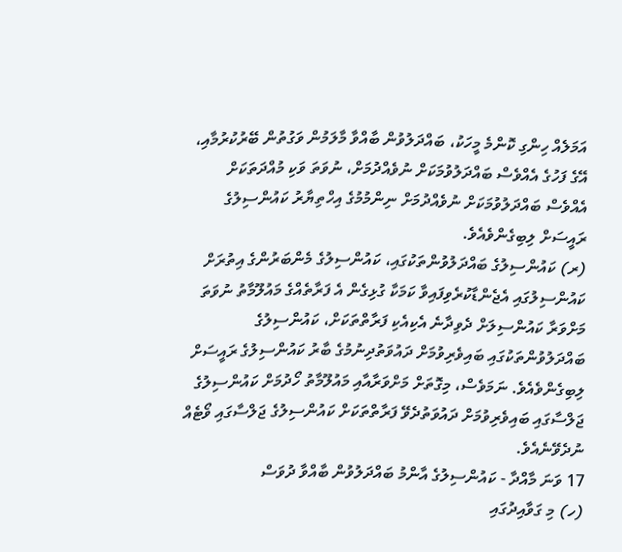އަމަލެއް ހިންގި ކޮންމެ މީހަކު، ބައްދަލުވުން ބާއްވާ މާލަމުން ވަގުތުން ބޭރުކުރުމާއި، އޭގެ ފަހުގެ އެއްވެސް ބައްދަލުވުމަކަށް ނުވެއްދުމަށް، ނުވަތަ ވަކި މުއްދަތަކަށް އެއްވެސް ބައްދަލުވުމަކަށް ނުވެއްދުމަށް ނިންމުމުގެ އިހްތިޔާރު ކައުންސިލުގެ ރައީސަށް ލިބިގެންވެއެވެ.
(ރ) ކައުންސިލުގެ ބައްދަލުވުންތަކުގައި، ކައުންސިލުގެ މެންބަރުންގެ އިތުރަށް ކައުންސިލުގައި އެޖެންޑާކުރެވިފައިވާ ކަމަކާ ގުޅިގެން އެ ފަރާތެއްގެ މައުލޫމާތު ނުވަތަ މަށްވަރާ ކައުންސިލަށް ދެވިދާނެ އެކިއެކި ފަރާތްތަކަށް، ކައުންސިލުގެ ބައްދަލުވުންތަކުގައި ބައިވެރިވުމަށް ދައުވަތުދިނުމުގެ ބާރު ކައުންސިލުގެ ރައީސަށް ލިބިގެންވެއެވެ. ނަމަވެސް، މިގޮތަށް މަށްވަރާއާއި މައުލޫމާތު ހޯދުމަށް ކައުންސިލުގެ ޖަލްސާގައި ބައިވެރިވުމަށް ދައުވަތުދެވޭ ފަރާތްތަކަށް ކައުންސިލުގެ ޖަލްސާގައި ވޯޓެއް ނުދެވޭނެއެވެ.
17 ވަނަ މާއްދާ - ކައުންސިލުގެ އާންމު ބައްދަލުވުން ބާއްވާ ދުވަސް
(ހ) މި ގަވާއިދުގައި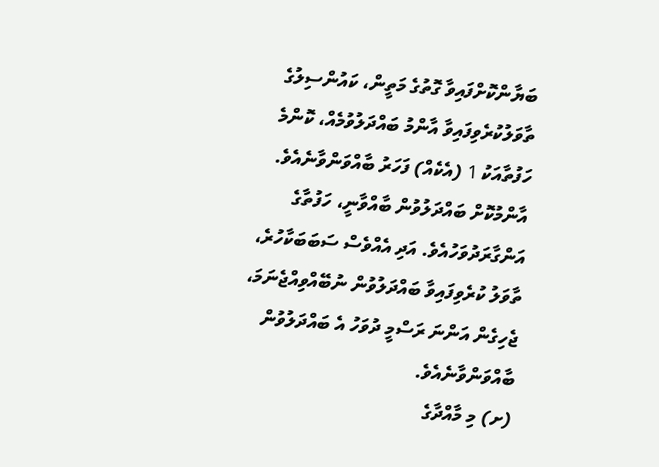ބަޔާންކޮށްފައިވާ ގޮތުގެ މަތީން، ކައުންސިލުގެ ތާވަލުކުރެވިފައިވާ އާންމު ބައްދަލުވުމެއް، ކޮންމެ ހަފުތާއަކު 1 (އެކެއް) ފަހަރު ބާއްވަންވާނެއެވެ. އާންމުކޮށް ބައްދަލުވުން ބާއްވާނީ، ހަފުތާގެ އަންގާރަދުވަހުއެވެ. އަދި އެއްވެސް ސަބަބަކާހުރެ، ތާވަލު ކުރެވިފައިވާ ބައްދަލުވުން ނުބޭއްވިއްޖެނަމަ، ޖެހިގެން އަންނަ ރަސްމީ ދުވަހު އެ ބައްދަލުވުން ބާއްވަންވާނެއެވެ.
(ށ) މި މާއްދާގެ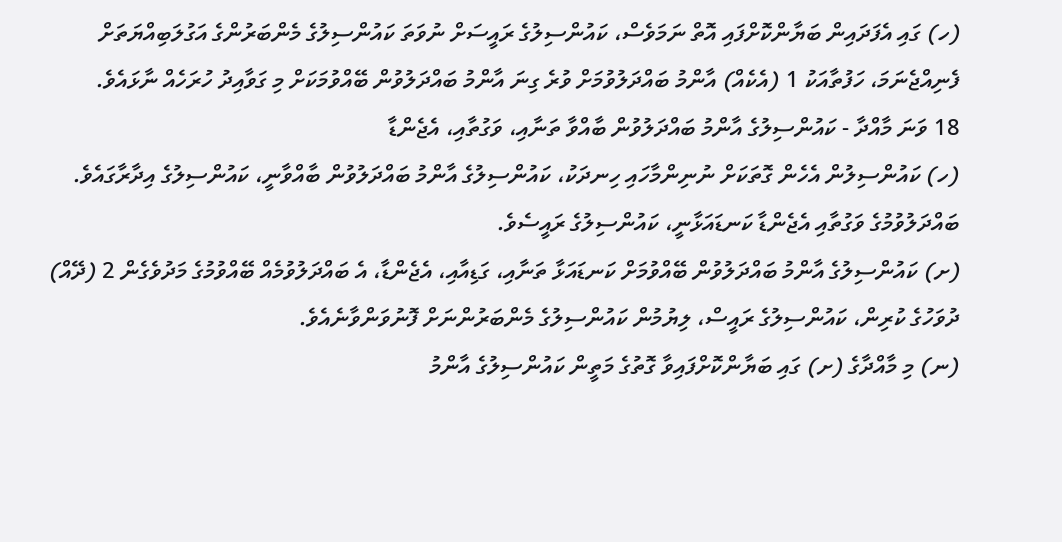(ހ) ގައި އެފަދައިން ބަޔާންކޮށްފައި އޮތް ނަމަވެސް، ކައުންސިލުގެ ރައީސަށް ނުވަތަ ކައުންސިލުގެ މެންބަރުންގެ އަގުލަބިއްޔަތަށް ފެނިއްޖެނަމަ، ހަފުތާއަކު 1 (އެކެއް) އާންމު ބައްދަލުވުމަށް ވުރެ ގިނަ އާންމު ބައްދަލުވުން ބޭއްވުމަކަށް މި ގަވާއިދު ހުރަހެއް ނާޅައެވެ.
18 ވަނަ މާއްދާ - ކައުންސިލުގެ އާންމު ބައްދަލުވުން ބާއްވާ ތަނާއި، ވަގުތާއި، އެޖެންޑާ
(ހ) ކައުންސިލުން އެހެން ގޮތަކަށް ނުނިންމާހައި ހިނދަކު، ކައުންސިލުގެ އާންމު ބައްދަލުވުން ބާއްވާނީ، ކައުންސިލުގެ އިދާރާގައެވެ. ބައްދަލުވުމުގެ ވަގުތާއި އެޖެންޑާ ކަނޑައަޅާނީ، ކައުންސިލުގެ ރައީސެވެ.
(ށ) ކައުންސިލުގެ އާންމު ބައްދަލުވުން ބޭއްވުމަށް ކަނޑައަޅާ ތަނާއި، ގަޑިއާއި، އެޖެންޑާ، އެ ބައްދަލުވުމެއް ބޭއްވުމުގެ މަދުވެގެން 2 (ދޭއް) ދުވަހުގެ ކުރިން، ކައުންސިލުގެ ރައީސް، ލިޔުމުން ކައުންސިލުގެ މެންބަރުންނަށް ފޮނުވަންވާނެއެވެ.
(ނ) މި މާއްދާގެ (ށ) ގައި ބަޔާންކޮށްފައިވާ ގޮތުގެ މަތީން ކައުންސިލުގެ އާންމު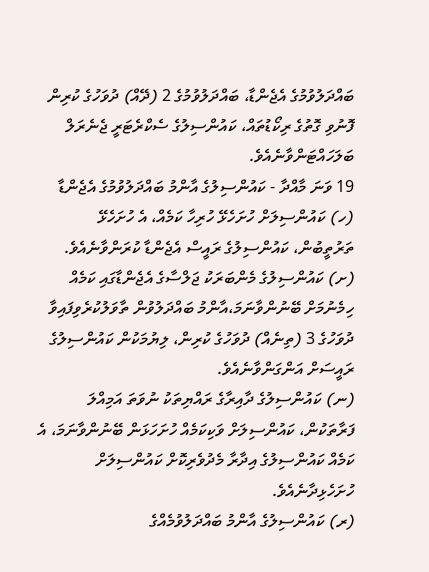ބައްދަލުވުމުގެ އެޖެންޑާ، ބައްދަލުވުމުގެ 2 (ދޭއް) ދުވަހުގެ ކުރިން ފޮނުވި ގޮތުގެ ރިކޯޑުތައް، ކައުންސިލުގެ ސެކްރެޓަރީ ޖެނެރަލް ބަލަހައްޓަންވާނެއެވެ.
19 ވަނަ މާއްދާ - ކައުންސިލުގެ އާންމު ބައްދަލުވުމުގެ އެޖެންޑާ
(ހ) ކައުންސިލަށް ހުށަހެޅޭ ހުރިހާ ކަމެއް، އެ ހުށަހެޅޭ ތަރުތީބުން، ކައުންސިލުގެ ރައީސް އެޖެންޑާ ކުރަންވާނެއެވެ.
(ށ) ކައުންސިލުގެ މެންބަރަކު ޖަލްސާގެ އެޖެންޑާގައި ކަމެއް ހިމެނުމަށް ބޭނުންވާނަމަ،އާންމު ބައްދަލުވުން ތާވަލުކުރެވިފައިވާ ދުވަހުގެ 3 (ތިނެއް) ދުވަހުގެ ކުރިން، ލިޔުމަކުން ކައުންސިލުގެ ރައީސަށް އަންގަންވާނެއެވެ.
(ނ) ކައުންސިލުގެ ދާއިރާގެ ރައްޔިތަކު ނުވަތަ އަމިއްލަ ފަރާތަކުން، ކައުންސިލަށް ވަކިކަމެއް ހުށަހަޅަން ބޭނުންވާނަމަ، އެ ކަމެއް ކައުންސިލުގެ އިދާރާ މެދުވެރިކޮށް ކައުންސިލަށް ހުށަހެޅިދާނެއެވެ.
(ރ) ކައުންސިލުގެ އާންމު ބައްދަލުވުމެއްގެ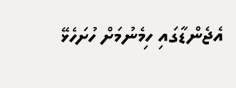އެޖެންޑާގައި ހިމެނުމަށް ހުށަހެޅޭ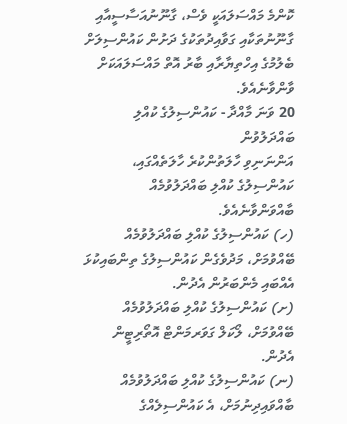ކޮންމެ މައްސަލައަކީ ވެސް، ގާނޫނުއަސާސީއާއި ގާނޫނުތަކާއި ގަވާއިދުތަކުގެ ދަށުން ކައުންސިލަށް ބެލުމުގެ އިހްތިޔާރާއި ބާރު އޮތް މައްސަލައަކަށް ވާންވާނެއެވެ.
20 ވަނަ މާއްދާ - ކައުންސިލުގެ ކުއްލި ބައްދަލުވުން
އަންނަނިވި ހާލަތުންކުރެ ހާލަތެއްގައި، ކައުންސިލުގެ ކުއްލި ބައްދަލުވުމެއް ބާއްވަންވާނެއެވެ.
(ހ) ކައުންސިލުގެ ކުއްލި ބައްދަލުވުމެއް ބޭއްވުމަށް، މަދުވެގެން ކައުންސިލުގެ ތިންބައިކުޅަ އެއްބައި މެންބަރުން އެދުން.
(ށ) ކައުންސިލުގެ ކުއްލި ބައްދަލުވުމެއް ބޭއްވުމަށް، ލޯކަލް ގަވަރމަންޓް އޮތޯރިޓީން އެދުން.
(ނ) ކައުންސިލުގެ ކުއްލި ބައްދަލުވުމެއް ބާއްވައިދިނުމަށް، އެ ކައުންސިލެއްގެ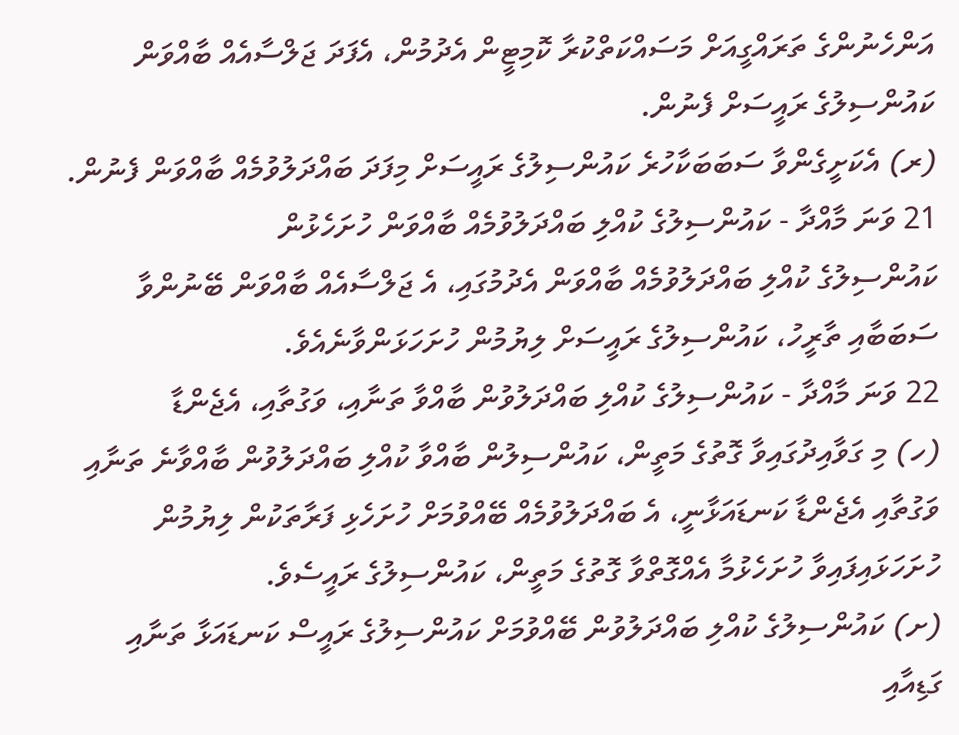އަންހެނުންގެ ތަރައްގީއަށް މަސައްކަތްކުރާ ކޮމިޓީން އެދުމުން، އެފަދަ ޖަލްސާއެއް ބާއްވަން ކައުންސިލުގެ ރައީސަށް ފެނުން.
(ރ) އެކަށީގެންވާ ސަބަބަކާހުރެ ކައުންސިލުގެ ރައީސަށް މިފަދަ ބައްދަލުވުމެއް ބާއްވަން ފެނުން.
21 ވަނަ މާއްދާ - ކައުންސިލުގެ ކުއްލި ބައްދަލުވުމެއް ބާއްވަން ހުށަހެޅުން
ކައުންސިލުގެ ކުއްލި ބައްދަލުވުމެއް ބާއްވަން އެދުމުގައި، އެ ޖަލްސާއެއް ބާއްވަން ބޭނުންވާ ސަބަބާއި ތާރީހު، ކައުންސިލުގެ ރައީސަށް ލިޔުމުން ހުށަހަޅަންވާނެއެވެ.
22 ވަނަ މާއްދާ - ކައުންސިލުގެ ކުއްލި ބައްދަލުވުން ބާއްވާ ތަނާއި، ވަގުތާއި، އެޖެންޑާ
(ހ) މި ގަވާއިދުގައިވާ ގޮތުގެ މަތީން، ކައުންސިލުން ބާއްވާ ކުއްލި ބައްދަލުވުން ބާއްވާނެ ތަނާއި ވަގުތާއި އެޖެންޑާ ކަނޑައަޅާނީ، އެ ބައްދަލުވުމެއް ބޭއްވުމަށް ހުށަހެޅި ފަރާތަކުން ލިޔުމުން ހުށަހަޅައިފައިވާ ހުށަހެޅުމާ އެއްގޮތްވާ ގޮތުގެ މަތީން، ކައުންސިލުގެ ރައީސެވެ.
(ށ) ކައުންސިލުގެ ކުއްލި ބައްދަލުވުން ބޭއްވުމަށް ކައުންސިލުގެ ރައީސް ކަނޑައަޅާ ތަނާއި ގަޑިއާއި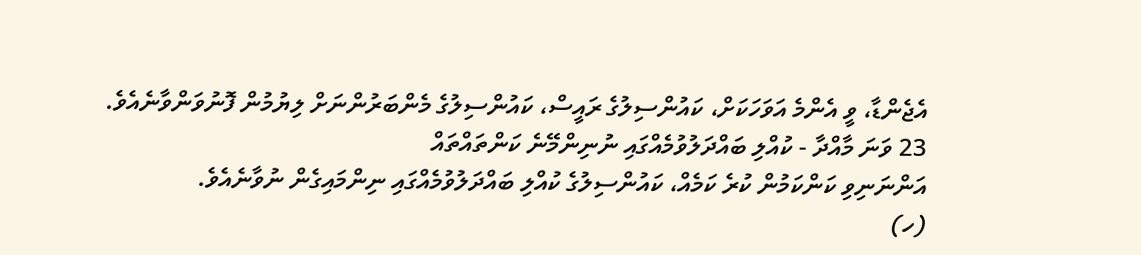އެޖެންޑާ، ވީ އެންމެ އަވަހަކަށް، ކައުންސިލުގެ ރައީސް، ކައުންސިލުގެ މެންބަރުންނަށް ލިޔުމުން ފޮނުވަންވާނެއެވެ.
23 ވަނަ މާއްދާ - ކުއްލި ބައްދަލުވުމެއްގައި ނުނިންމޭނެ ކަންތައްތައް
އަންނަނިވި ކަންކަމުން ކުރެ ކަމެއް، ކައުންސިލުގެ ކުއްލި ބައްދަލުވުމެއްގައި ނިންމައިގެން ނުވާނެއެވެ.
(ހ)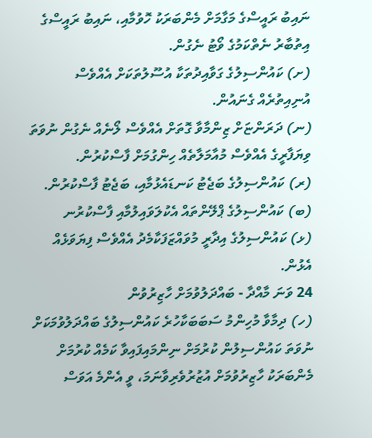ނައިބު ރައީސްގެ މަގާމަށް މެންބަރަކު ހޮވުމާއި، ނައިބު ރައީސްގެ އިތުބާރު ނެތްކަމުގެ ވޯޓު ނެގުން.
(ށ) ކައުންސިލުގެ ގަވާއިދުތަކާ އުސޫލުތަކަށް އެއްވެސް އުނިއިތުރެއް ގެނައުން.
(ނ) ދަރަންޏަށް ޒިންމާވާ ގޮތަށް އެއްވެސް ލޯނެއް ނެގުން ނުވަތަ ވިޔަފާރީގެ އެއްވެސް މުއާމަލާތެއް ހިންގުމަށް ފާސްކުރުން.
(ރ) ކައުންސިލުގެ ބަޖެޓު ކަނޑައެޅުމާއި، ބަޖެޓު ފާސްކުރުން.
(ބ) ކައުންސިލުގެ ޕްލޭންތައް އެކުލަވައިލުމާއި ފާސްކުރުނ
(ޅ) ކައުންސިލުގެ އިދާރީ މުވައްޒަފަކާމެދު އެއްވެސް ފިޔަވަޅެއް އެޅުން.
24 ވަނަ މާއްދާ - ބައްދަލުވުމަށް ހާޒިރުވުން
(ހ) ދިމާވާ މުހިންމު ސަބަބަކާހުރެ ކައުންސިލުގެ ބައްދަލުވުމަކަށް ނުވަތަ ކައުންސިލުން ކުރުމަށް ނިންމައިފައިވާ ކަމެއް ކުރުމަށް މެންބަރަކު ހާޒިރުވުމަށް އުޒުރުވެރިވާނަމަ، ވީ އެންމެ އަވަސް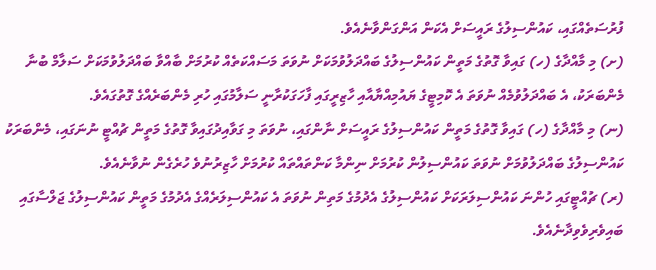ފުރުސަތެއްގައި، ކައުންސިލުގެ ރައީސަށް އެކަން އަންގަންވާނެއެވެ.
(ށ) މި މާއްދާގެ (ހ) ގައިވާ ގޮތުގެ މަތީން ކައުންސިލުގެ ބައްދަލުވުމަކަށް ނުވަތަ މަސައްކަތެއް ކުރުމަށް ބާއްވާ ބައްދަލުވުމަކަށް ސަލާމް ބުނާ މެންބަރަކު، އެ ބައްދަލުވުމެއް ނުވަތަ އެ ކޮމިޓީގެ ޔައުމިއްޔާއާއި ހާޒިރީގައި ފާހަގަކުރާނީ ސަލާމުގައި ހުރި މެންބަރެއްގެ ގޮތުގައެވެ.
(ނ) މި މާއްދާގެ (ހ) ގައިވާ ގޮތުގެ މަތީން ކައުންސިލުގެ ރައީސަށް ނާންގައި، ނުވަތަ މި ގަވާއިދުގައިވާ ގޮތުގެ މަތީން ޗުއްޓީ ނުނަގައި، މެންބަރަކު ކައުންސިލުގެ ބައްދަލުވުމަށް ނުވަތަ ކައުންސިލުން ކުރުމަށް ނިންމާ ކަންތައްތައް ކުރުމަށް ހާޒިރުނުވެ ހުރެގެން ނުވާނެއެވެ.
(ރ) ޗުއްޓީގައި ހުންނަ ކައުންސިލަރަކަށް ކައުންސިލުގެ އެދުމުގެ މަތިން ނުވަތަ އެ ކައުންސިލަރެއްގެ އެދުމުގެ މަތީން ކައުންސިލުގެ ޖަލްސާގައި ބައިވެރިވެވިދާނެއެވެ.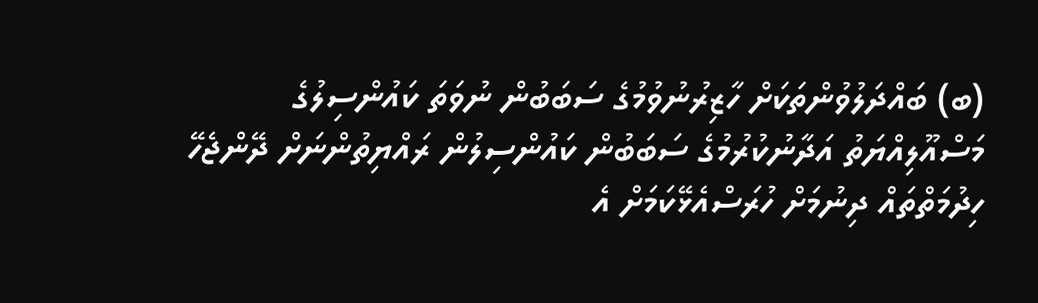(ބ) ބައްދަލުވުންތަކަށް ހާޒިރުނުވުމުގެ ސަބަބުން ނުވަތަ ކައުންސިލުގެ މަސްއޫލިއްޔަތު އަދާނުކުރުމުގެ ސަބަބުން ކައުންސިލުން ރައްޔިތުންނަށް ދޭންޖެހޭ ހިދުމަތްތައް ދިނުމަށް ހުރަސްއެޅޭކަމަށް އެ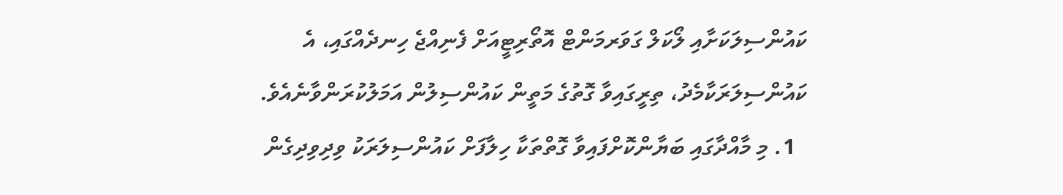ކައުންސިލަކަށާއި ލޯކަލް ގަވަރމަންޓް އޮތޯރިޓީއަށް ފެނިއްޖެ ހިނދެއްގައި، އެ ކައުންސިލަރަކާމެދު، ތިރީގައިވާ ގޮތުގެ މަތީން ކައުންސިލުން އަމަލުކުރަންވާނެއެވެ.
  1. މި މާއްދާގައި ބަޔާންކޮށްފައިވާ ގޮތްތަކާ ހިލާފަށް ކައުންސިލަރަކު ވިދިވިދިގެން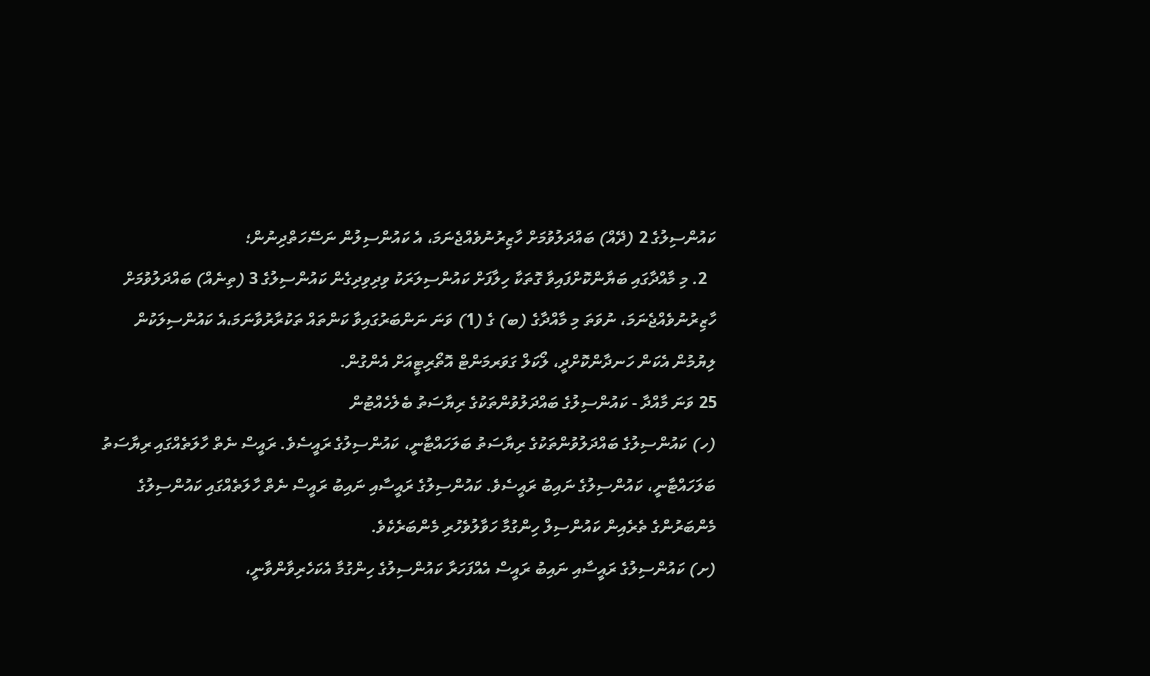ކައުންސިލުގެ 2 (ދޭއް) ބައްދަލުވުމަށް ހާޒިރުނުވެއްޖެނަމަ، އެ ކައުންސިލުން ނަސޭހަތްދިނުން؛
  2. މި މާއްދާގައި ބަޔާންކޮށްފައިވާ ގޮތަކާ ހިލާފަށް ކައުންސިލަރަކު ވިދިވިދިގެން ކައުންސިލުގެ 3 (ތިނެއް) ބައްދަލުވުމަށް ހާޒިރުނުވެއްޖެނަމަ، ނުވަތަ މި މާއްދާގެ (ބ) ގެ (1) ވަނަ ނަންބަރުގައިވާ ކަންތައް ތަކުރާރުވާނަމަ،އެ ކައުންސިލަކުން ލިޔުމުން އެކަން ހަނދާންކޮށްދީ، ލޯކަލް ގަވަރމަންޓް އޮތޯރިޓީއަށް އެންގުން.
25 ވަނަ މާއްދާ - ކައުންސިލުގެ ބައްދަލުވުންތަކުގެ ރިޔާސަތު ބެލެހެއްޓުން
(ހ) ކައުންސިލުގެ ބައްދަލުވުންތަކުގެ ރިޔާސަތު ބަލަހައްޓާނީ، ކައުންސިލުގެ ރައީސެވެ. ރައީސް ނެތް ހާލަތެއްގައި ރިޔާސަތު ބަލަހައްޓާނީ، ކައުންސިލުގެ ނައިބު ރައީސެވެ. ކައުންސިލުގެ ރައީސާއި ނައިބު ރައީސް ނެތް ހާލަތެއްގައި ކައުންސިލުގެ މެންބަރުންގެ ތެރެއިން ކައުންސިލް ހިންގުމާ ހަވާލުވެހުރި މެންބަރެކެވެ.
(ށ) ކައުންސިލުގެ ރައީސާއި ނައިބު ރައީސް އެއްފަހަރާ ކައުންސިލުގެ ހިންގުމާ އެކަހެރިވާންވާނީ،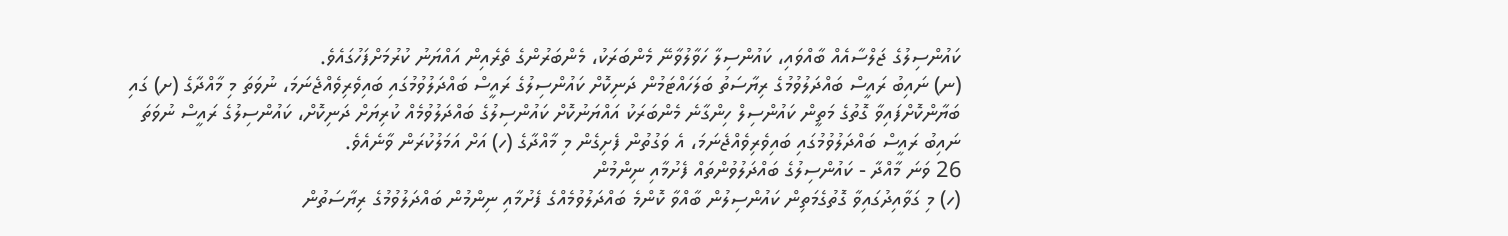ކައުންސިލުގެ ޖަލްސާއެއް ބާއްވައި، ކައުންސިލާ ހަވާލުވާނޭ މެންބަރަކު، މެންބަރުންގެ ތެރެއިން އައްޔަނު ކުރުމަށްފަހުގައެވެ.
(ނ) ނައިބު ރައީސް ބައްދަލުވުމުގެ ރިޔާސަތު ބަލަހައްޓަމުން ދަނިކޮށް ކައުންސިލުގެ ރައީސް ބައްދަލުވުމުގައި ބައިވެރިވެއްޖެނަމަ، ނުވަތަ މި މާއްދާގެ (ށ) ގައި ބަޔާންކޮށްފައިވާ ގޮތުގެ މަތީން ކައުންސިލް ހިންގާނެ މެންބަރަކު އައްޔަނުކޮށް ކައުންސިލުގެ ބައްދަލުވުމެއް ކުރިޔަށް ދަނިކޮށް، ކައުންސިލުގެ ރައީސް ނުވަތަ ނައިބު ރައީސް ބައްދަލުވުމުގައި ބައިވެރިވެއްޖެނަމަ، އެ ވަގުތުން ފެށިގެން މި މާއްދާގެ (ހ) އަށް އަމަލުކުރަން ވާނެއެވެ.
26 ވަނަ މާއްދާ - ކައުންސިލުގެ ބައްދަލުވުންތައް ފެށުމާއި ނިންމުން
(ހ) މި ގަވާއިދުގައިވާ ގޮތުގެމަތިން ކައުންސިލުން ބާއްވާ ކޮންމެ ބައްދަލުވުމެއްގެ ފެށުމާއި ނިންމުން ބައްދަލުވުމުގެ ރިޔާސަތުން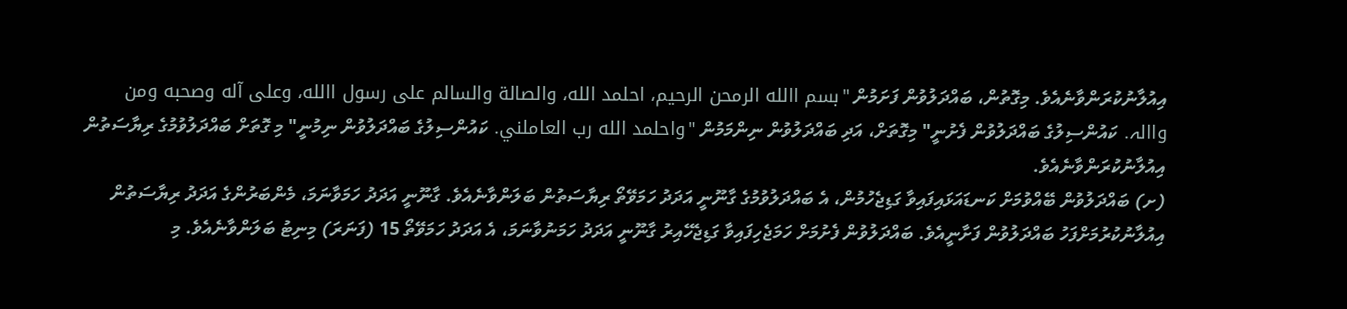އިއުލާނުކުރަންވާނެއެވެ. މިގޮތުން، ބައްދަލުވުން ފަށަމުން "بسم االله الرمحن الرحيم، احلمد الله، والصالة والسالم على رسول االله، وعلى آله وصحبه ومن واالہ. ކައުންސިލުގެ ބައްދަލުވުން ފެށުނީ" މިގޮތަށް، އަދި ބައްދަލުވުން ނިންމަމުން "واحلمد الله رب العاملني. ކައުންސިލުގެ ބައްދަލުވުން ނިމުނީ" މި ގޮތަށް ބައްދަލުވުމުގެ ރިޔާސަތުން އިއުލާނުކުރަންވާނެއެވެ.
(ށ) ބައްދަލުވުން ބޭއްވުމަށް ކަނޑައަޅައިފައިވާ ގަޑިޖެހުމުން، އެ ބައްދަލުވުމުގެ ގާނޫނީ އަދަދު ހަމަވޭތޯ ރިޔާސަތުން ބަލަންވާނެއެވެ. ގާނޫނީ އަދަދު ހަމަވާނަމަ، މެންބަރުންގެ އަދަދު ރިޔާސަތުން އިއުލާނުކުރުމަށްފަހު ބައްދަލުވުން ފަށާނީއެވެ. ބައްދަލުވުން ފެށުމަށް ހަމަޖެހިފައިވާ ގަޑިޖެހޭއިރު ގާނޫނީ އަދަދު ހަމަނުވާނަމަ، އެ އަދަދު ހަމަވޭތޯ 15 (ފަނަރަ) މިނިޓު ބަލަންވާނެއެވެ. މި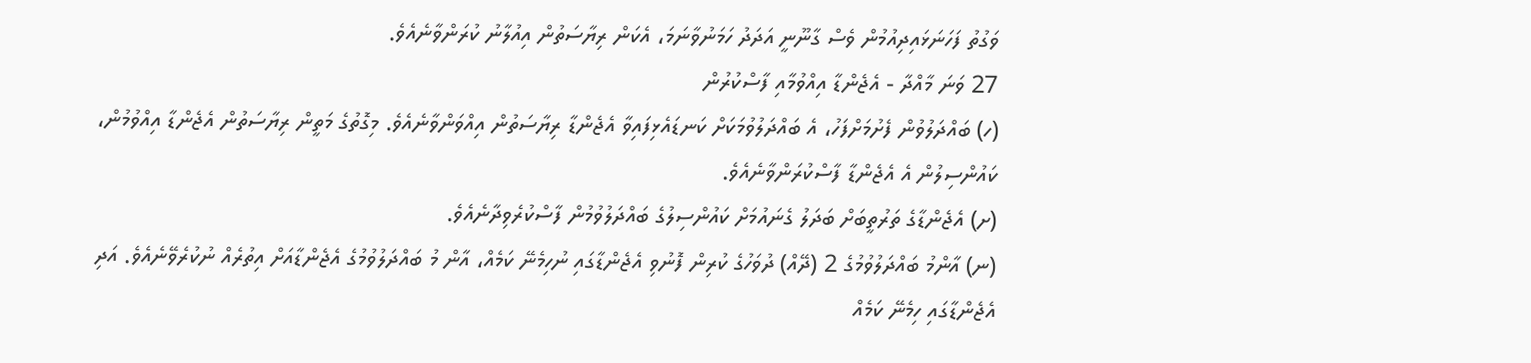ވަގުތު ފަހަނަޅައިދިއުމުން ވެސް ގާނޫނީ އަދަދު ހަމަނުވާނަމަ، އެކަން ރިޔާސަތުން އިއުލާނު ކުރަންވާނެއެވެ.
27 ވަނަ މާއްދާ - އެޖެންޑާ އިއްވުމާއި ފާސްކުރުން
(ހ) ބައްދަލުވުން ފެށުމަށްފަހު، އެ ބައްދަލުވުމަކަށް ކަނޑައެޅިފައިވާ އެޖެންޑާ ރިޔާސަތުން އިއްވަންވާނެއެވެ. މިގޮތުގެ މަތީން ރިޔާސަތުން އެޖެންޑާ އިއްވުމުން، ކައުންސިލުން އެ އެޖެންޑާ ފާސްކުރަންވާނެއެވެ.
(ށ) އެޖެންޑާގެ ތަރުތީބަށް ބަދަލު ގެނައުމަށް ކައުންސިލުގެ ބައްދަލުވުމުން ފާސްކުރެވިދާނެއެވެ.
(ނ) އާންމު ބައްދަލުވުމުގެ 2 (ދޭއް) ދުވަހުގެ ކުރިން ފޮނުވި އެޖެންޑާގައި ނުހިމެނޭ ކަމެއް، އާން މު ބައްދަލުވުމުގެ އެޖެންޑާއަށް އިތުރެއް ނުކުރެވޭނެއެވެ. އަދި އެޖެންޑާގައި ހިމެނޭ ކަމެއް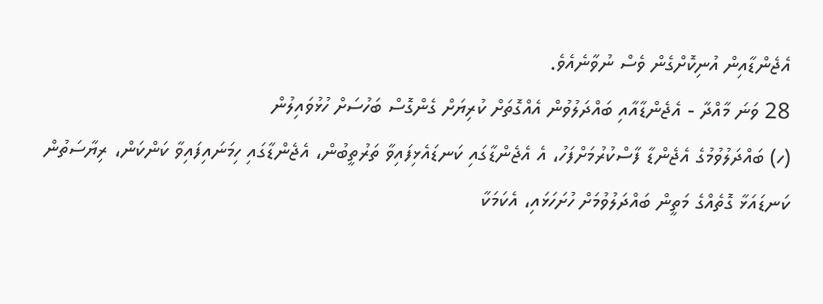އެޖެންޑާއިން އުނިކޮށްގެން ވެސް ނުވާނެއެވެ.
28 ވަނަ މާއްދާ - އެޖެންޑާއާއި ބައްދަލުވުން އެއްގޮތަށް ކުރިޔަށް ގެންގޮސް ބަހުސަށް ހުޅުވައިލުން
(ހ) ބައްދަލުވުމުގެ އެޖެންޑާ ފާސްކުރުމަށްފަހު، އެ އެޖެންޑާގައި ކަނޑައެޅިފައިވާ ތަރުތީބުން، އެޖެންޑާގައި ހިމަނައިފައިވާ ކަންކަން، ރިޔާސަތުން ކަނޑައަޅާ ގޮތެއްގެ މަތީން ބައްދަލުވުމަށް ހުށަހަޅައި، އެކަމަކާ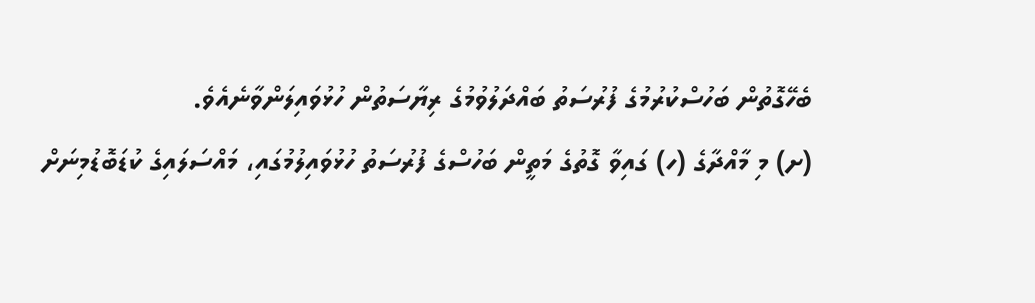ބެހޭގޮތުން ބަހުސްކުރުމުގެ ފުރުސަތު ބައްދަލުވުމުގެ ރިޔާސަތުން ހުޅުވައިލަންވާނެއެވެ.
(ށ) މި މާއްދާގެ (ހ) ގައިވާ ގޮތުގެ މަތީން ބަހުސްގެ ފުރުސަތު ހުޅުވައިލުމުގައި، މައްސަލައިގެ ކުޑަބޮޑުމިނަށް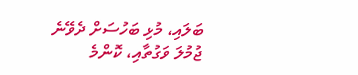ބަލައި، މުޅި ބަހުސަށް ދެވޭނެ ޖުމުލަ ވަގުތާއި، ކޮންމެ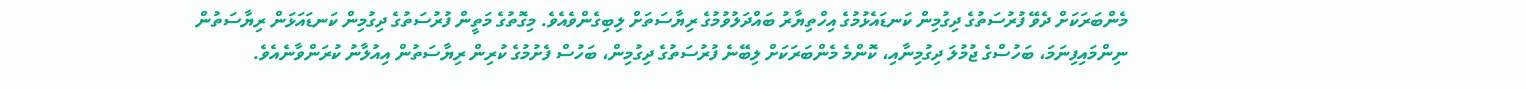މެންބަރަކަށް ދެވޭ ފުރުސަތުގެ ދިގުމިން ކަނޑައެޅުމުގެ އިހްތިޔާރު ބައްދަލުވުމުގެ ރިޔާސަތަށް ލިބިގެންވެއެވެ. މިގޮތުގެ މަތީން ފުރުސަތުގެ ދިގުމިން ކަނޑައަޅަން ރިޔާސަތުން ނިންމައިފިނަމަ، ބަހުސްގެ ޖުމުލަ ދިގުމިނާއި، ކޮންމެ މެންބަރަކަށް ލިބޭނެ ފުރުސަތުގެ ދިގުމިން، ބަހުސް ފެށުމުގެ ކުރިން ރިޔާސަތުން އިއުލާނު ކުރަންވާނެއެވެ.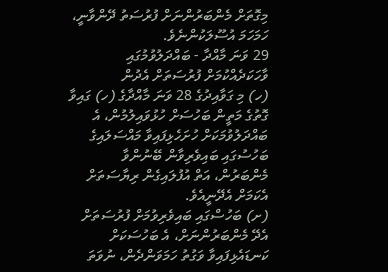މިގޮތަށް މެންބަރުންނަށް ފުރުސަތު ދޭންވާނީ، ހަމަހަމަ އުސޫލަކުންނެވެ.
29 ވަނަ މާއްދާ - ބައްދަލުވުމުގައި ވާހަކަދެއްކުމަށް ފުރުސަތަށް އެދުން
(ހ) މި ގަވާއިދުގެ 28 ވަނަ މާއްދާގެ (ހ) ގައިވާ ގޮތުގެ މަތީން ބަހުސަށް ހުޅުވައިލުމުން، އެ ބައްދަލުވުމަކަށް ހުށަހެޅިފައިވާ މައްސަލައިގެ ބަހުސުގައި ބައިވެރިވާން ބޭނުންވާ މެންބަރުން، އަތް އުފުލައިގެން ރިޔާސަތަށް އެކަމަށް އެދޭނީއެވެ.
(ށ) ބަހުސްގައި ބައިވެރިވުމަށް ފުރުސަތަށް އެދޭ މެންބަރުންނަށް، އެ ބަހުސަކަށް ކަނޑައެޅިފައިވާ ވަގުތު ހަމަވަންދެން، ނުވަތަ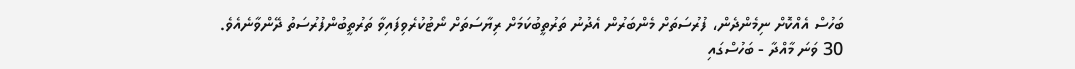ބަހުސް އެއްކޮށް ނިމެންދެން، ފުރުސަތަށް މެންބަރުން އެދުނު ތަރުތީބުކަމަށް ރިޔާސަތަށް ނޯޓުކުރެވިފައިވާ ތަރުތީބުންފުރުސަތު ދޭންވާނެއެވެ.
30 ވަނަ މާއްދާ - ބަހުސްގައި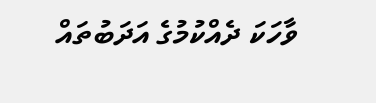ވާހަކަ ދެއްކުމުގެ އަދަބުތައް